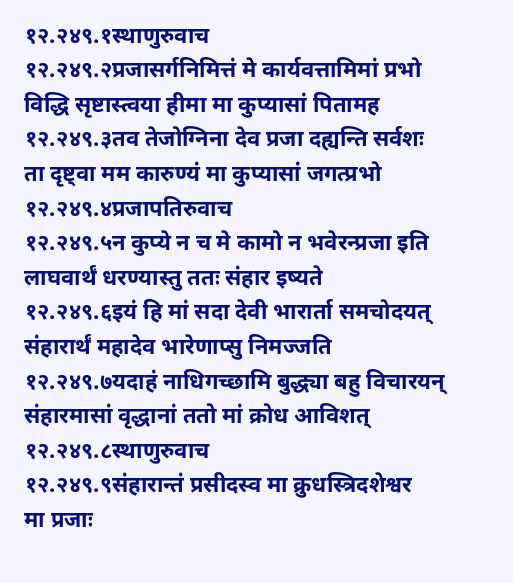१२.२४९.१स्थाणुरुवाच
१२.२४९.२प्रजासर्गनिमित्तं मे कार्यवत्तामिमां प्रभो
विद्धि सृष्टास्त्वया हीमा मा कुप्यासां पितामह
१२.२४९.३तव तेजोग्निना देव प्रजा दह्यन्ति सर्वशः
ता दृष्ट्वा मम कारुण्यं मा कुप्यासां जगत्प्रभो
१२.२४९.४प्रजापतिरुवाच
१२.२४९.५न कुप्ये न च मे कामो न भवेरन्प्रजा इति
लाघवार्थं धरण्यास्तु ततः संहार इष्यते
१२.२४९.६इयं हि मां सदा देवी भारार्ता समचोदयत्
संहारार्थं महादेव भारेणाप्सु निमज्जति
१२.२४९.७यदाहं नाधिगच्छामि बुद्ध्या बहु विचारयन्
संहारमासां वृद्धानां ततो मां क्रोध आविशत्
१२.२४९.८स्थाणुरुवाच
१२.२४९.९संहारान्तं प्रसीदस्व मा क्रुधस्त्रिदशेश्वर
मा प्रजाः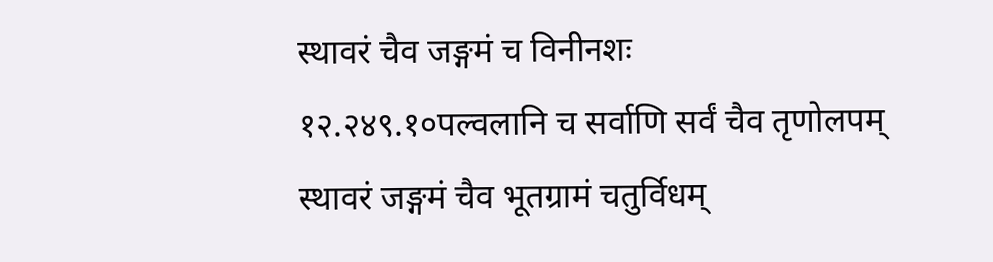स्थावरं चैव जङ्गमं च विनीनशः
१२.२४९.१०पल्वलानि च सर्वाणि सर्वं चैव तृणोलपम्
स्थावरं जङ्गमं चैव भूतग्रामं चतुर्विधम्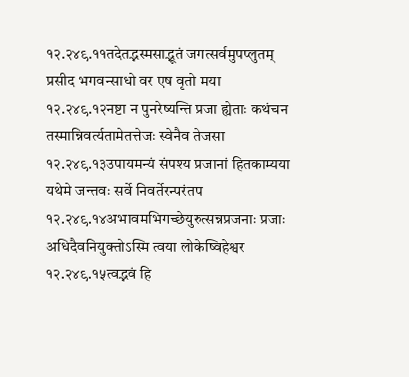१२.२४९.११तदेतद्भस्मसाद्भूतं जगत्सर्वमुपप्लुतम्
प्रसीद भगवन्साधो वर एष वृतो मया
१२.२४९.१२नष्टा न पुनरेष्यन्ति प्रजा ह्येताः कथंचन
तस्मान्निवर्त्यतामेतत्तेजः स्वेनैव तेजसा
१२.२४९.१३उपायमन्यं संपश्य प्रजानां हितकाम्यया
यथेमे जन्तवः सर्वे निवर्तेरन्परंतप
१२.२४९.१४अभावमभिगच्छेयुरुत्सन्नप्रजनाः प्रजाः
अधिदैवनियुक्तोऽस्मि त्वया लोकेष्विहेश्वर
१२.२४९.१५त्वद्भवं हि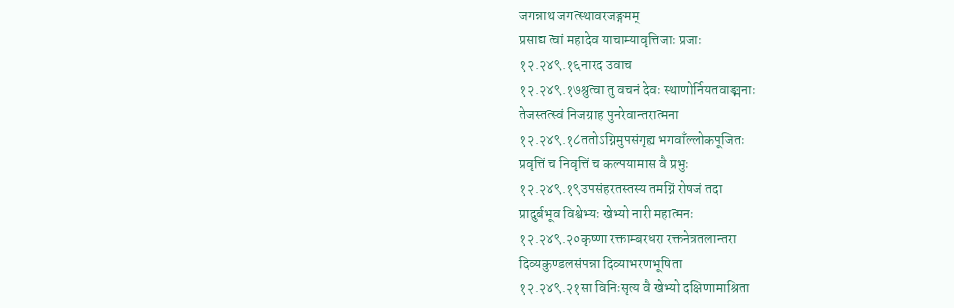जगन्नाथ जगत्स्थावरजङ्गमम्
प्रसाद्य त्वां महादेव याचाम्यावृत्तिजाः प्रजाः
१२.२४९.१६नारद उवाच
१२.२४९.१७श्रुत्वा तु वचनं देवः स्थाणोर्नियतवाङ्मनाः
तेजस्तत्स्वं निजग्राह पुनरेवान्तरात्मना
१२.२४९.१८ततोऽग्निमुपसंगृह्य भगवाँल्लोकपूजितः
प्रवृत्तिं च निवृत्तिं च कल्पयामास वै प्रभुः
१२.२४९.१९उपसंहरतस्तस्य तमग्निं रोषजं तदा
प्रादुर्बभूव विश्वेभ्यः खेभ्यो नारी महात्मनः
१२.२४९.२०कृष्णा रक्ताम्बरधरा रक्तनेत्रतलान्तरा
दिव्यकुण्डलसंपन्ना दिव्याभरणभूषिता
१२.२४९.२१सा विनिःसृत्य वै खेभ्यो दक्षिणामाश्रिता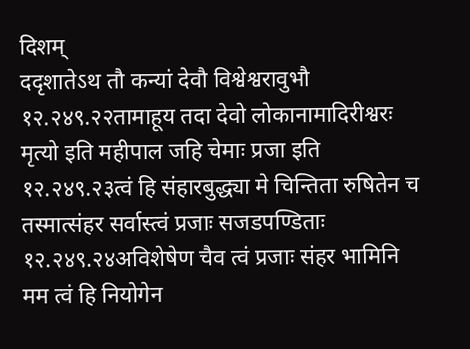दिशम्
ददृशातेऽथ तौ कन्यां देवौ विश्वेश्वरावुभौ
१२.२४९.२२तामाहूय तदा देवो लोकानामादिरीश्वरः
मृत्यो इति महीपाल जहि चेमाः प्रजा इति
१२.२४९.२३त्वं हि संहारबुद्ध्या मे चिन्तिता रुषितेन च
तस्मात्संहर सर्वास्त्वं प्रजाः सजडपण्डिताः
१२.२४९.२४अविशेषेण चैव त्वं प्रजाः संहर भामिनि
मम त्वं हि नियोगेन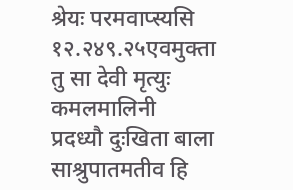श्रेयः परमवाप्स्यसि
१२.२४९.२५एवमुक्ता तु सा देवी मृत्युः कमलमालिनी
प्रदध्यौ दुःखिता बाला साश्रुपातमतीव हि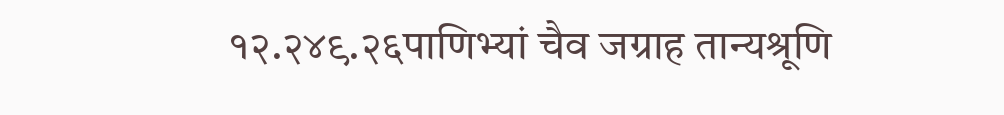१२.२४९.२६पाणिभ्यां चैव जग्राह तान्यश्रूणि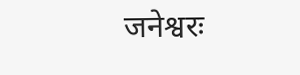जनेश्वरः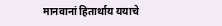मानवानां हितार्थाय ययाचे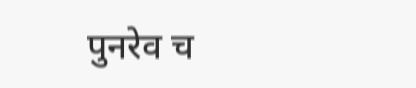पुनरेव च